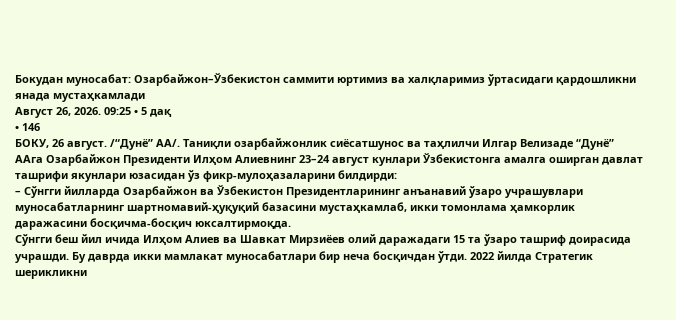Бокудан муносабат: Озарбайжон–Ўзбекистон саммити юртимиз ва халқларимиз ўртасидаги қардошликни янада мустаҳкамлади
Август 26, 2026. 09:25 • 5 дақ
• 146
БОКУ, 26 август. /“Дунё” АА/. Таниқли озарбайжонлик сиёсатшунос ва таҳлилчи Илгар Велизаде “Дунё” ААга Озарбайжон Президенти Илҳом Алиевнинг 23–24 август кунлари Ўзбекистонга амалга оширган давлат ташрифи якунлари юзасидан ўз фикр-мулоҳазаларини билдирди:
– Сўнгги йилларда Озарбайжон ва Ўзбекистон Президентларининг анъанавий ўзаро учрашувлари муносабатларнинг шартномавий-ҳуқуқий базасини мустаҳкамлаб, икки томонлама ҳамкорлик даражасини босқичма-босқич юксалтирмоқда.
Сўнгги беш йил ичида Илҳом Алиев ва Шавкат Мирзиёев олий даражадаги 15 та ўзаро ташриф доирасида учрашди. Бу даврда икки мамлакат муносабатлари бир неча босқичдан ўтди. 2022 йилда Стратегик шерикликни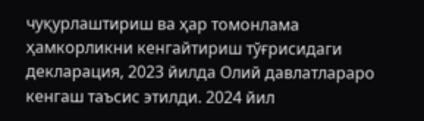чуқурлаштириш ва ҳар томонлама ҳамкорликни кенгайтириш тўғрисидаги декларация, 2023 йилда Олий давлатлараро кенгаш таъсис этилди. 2024 йил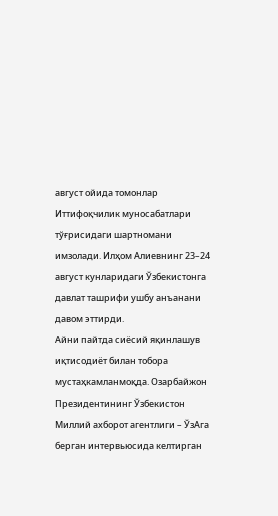август ойида томонлар Иттифоқчилик муносабатлари тўғрисидаги шартномани имзолади. Илҳом Алиевнинг 23–24 август кунларидаги Ўзбекистонга давлат ташрифи ушбу анъанани давом эттирди.
Айни пайтда сиёсий яқинлашув иқтисодиёт билан тобора мустаҳкамланмоқда. Озарбайжон Президентининг Ўзбекистон Миллий ахборот агентлиги – ЎзАга берган интервьюсида келтирган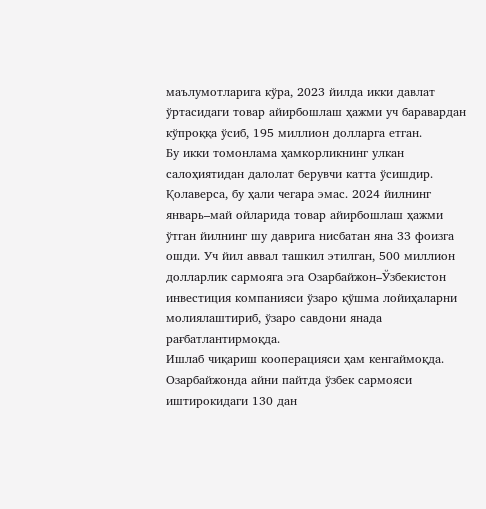маълумотларига кўра, 2023 йилда икки давлат ўртасидаги товар айирбошлаш ҳажми уч баравардан кўпроққа ўсиб, 195 миллион долларга етган.
Бу икки томонлама ҳамкорликнинг улкан салоҳиятидан далолат берувчи катта ўсишдир. Қолаверса, бу ҳали чегара эмас. 2024 йилнинг январь–май ойларида товар айирбошлаш ҳажми ўтган йилнинг шу даврига нисбатан яна 33 фоизга ошди. Уч йил аввал ташкил этилган, 500 миллион долларлик сармояга эга Озарбайжон–Ўзбекистон инвестиция компанияси ўзаро қўшма лойиҳаларни молиялаштириб, ўзаро савдони янада рағбатлантирмоқда.
Ишлаб чиқариш кооперацияси ҳам кенгаймоқда. Озарбайжонда айни пайтда ўзбек сармояси иштирокидаги 130 дан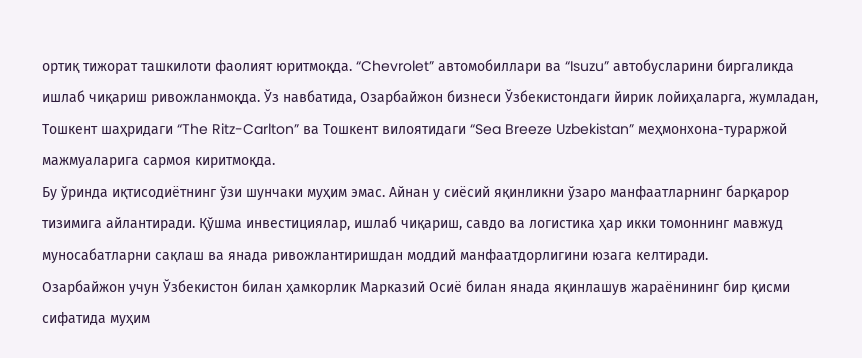ортиқ тижорат ташкилоти фаолият юритмоқда. “Chevrolet” автомобиллари ва “Isuzu” автобусларини биргаликда ишлаб чиқариш ривожланмоқда. Ўз навбатида, Озарбайжон бизнеси Ўзбекистондаги йирик лойиҳаларга, жумладан, Тошкент шаҳридаги “The Ritz-Carlton” ва Тошкент вилоятидаги “Sea Breeze Uzbekistan” меҳмонхона-тураржой мажмуаларига сармоя киритмоқда.
Бу ўринда иқтисодиётнинг ўзи шунчаки муҳим эмас. Айнан у сиёсий яқинликни ўзаро манфаатларнинг барқарор тизимига айлантиради. Қўшма инвестициялар, ишлаб чиқариш, савдо ва логистика ҳар икки томоннинг мавжуд муносабатларни сақлаш ва янада ривожлантиришдан моддий манфаатдорлигини юзага келтиради.
Озарбайжон учун Ўзбекистон билан ҳамкорлик Марказий Осиё билан янада яқинлашув жараёнининг бир қисми сифатида муҳим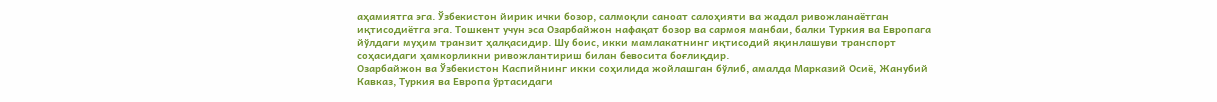аҳамиятга эга. Ўзбекистон йирик ички бозор, салмоқли саноат салоҳияти ва жадал ривожланаётган иқтисодиётга эга. Тошкент учун эса Озарбайжон нафақат бозор ва сармоя манбаи, балки Туркия ва Европага йўлдаги муҳим транзит ҳалқасидир. Шу боис, икки мамлакатнинг иқтисодий яқинлашуви транспорт соҳасидаги ҳамкорликни ривожлантириш билан бевосита боғлиқдир.
Озарбайжон ва Ўзбекистон Каспийнинг икки соҳилида жойлашган бўлиб, амалда Марказий Осиё, Жанубий Кавказ, Туркия ва Европа ўртасидаги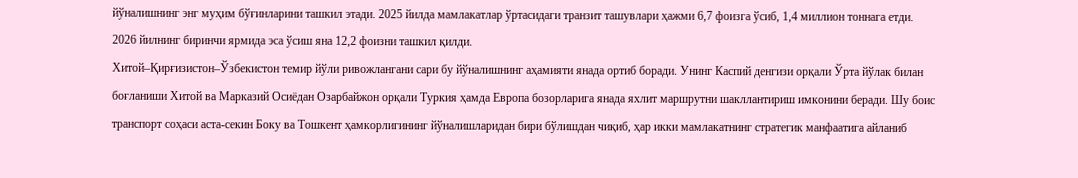йўналишнинг энг муҳим бўғинларини ташкил этади. 2025 йилда мамлакатлар ўртасидаги транзит ташувлари ҳажми 6,7 фоизга ўсиб, 1,4 миллион тоннага етди. 2026 йилнинг биринчи ярмида эса ўсиш яна 12,2 фоизни ташкил қилди.
Хитой–Қирғизистон–Ўзбекистон темир йўли ривожлангани сари бу йўналишнинг аҳамияти янада ортиб боради. Унинг Каспий денгизи орқали Ўрта йўлак билан боғланиши Хитой ва Марказий Осиёдан Озарбайжон орқали Туркия ҳамда Европа бозорларига янада яхлит маршрутни шакллантириш имконини беради. Шу боис транспорт соҳаси аста-секин Боку ва Тошкент ҳамкорлигининг йўналишларидан бири бўлишдан чиқиб, ҳар икки мамлакатнинг стратегик манфаатига айланиб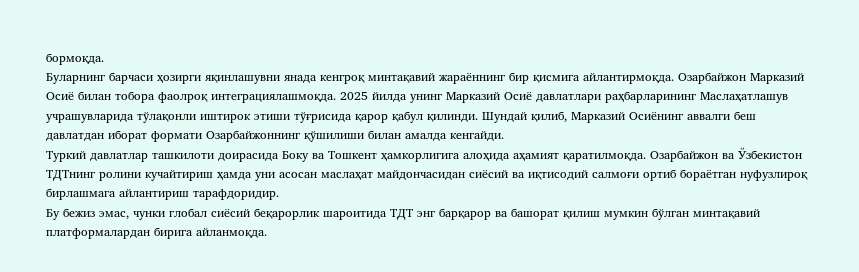бормоқда.
Буларнинг барчаси ҳозирги яқинлашувни янада кенгроқ минтақавий жараённинг бир қисмига айлантирмоқда. Озарбайжон Марказий Осиё билан тобора фаолроқ интеграциялашмоқда. 2025 йилда унинг Марказий Осиё давлатлари раҳбарларининг Маслаҳатлашув учрашувларида тўлақонли иштирок этиши тўғрисида қарор қабул қилинди. Шундай қилиб, Марказий Осиёнинг аввалги беш давлатдан иборат формати Озарбайжоннинг қўшилиши билан амалда кенгайди.
Туркий давлатлар ташкилоти доирасида Боку ва Тошкент ҳамкорлигига алоҳида аҳамият қаратилмоқда. Озарбайжон ва Ўзбекистон ТДТнинг ролини кучайтириш ҳамда уни асосан маслаҳат майдончасидан сиёсий ва иқтисодий салмоғи ортиб бораётган нуфузлироқ бирлашмага айлантириш тарафдоридир.
Бу бежиз эмас, чунки глобал сиёсий беқарорлик шароитида ТДТ энг барқарор ва башорат қилиш мумкин бўлган минтақавий платформалардан бирига айланмоқда.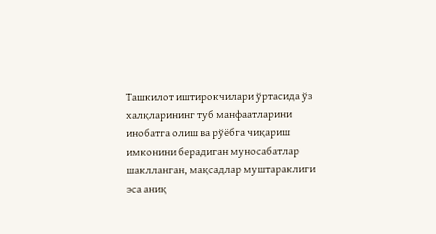Ташкилот иштирокчилари ўртасида ўз халқларининг туб манфаатларини инобатга олиш ва рўёбга чиқариш имконини берадиган муносабатлар шаклланган, мақсадлар муштараклиги эса аниқ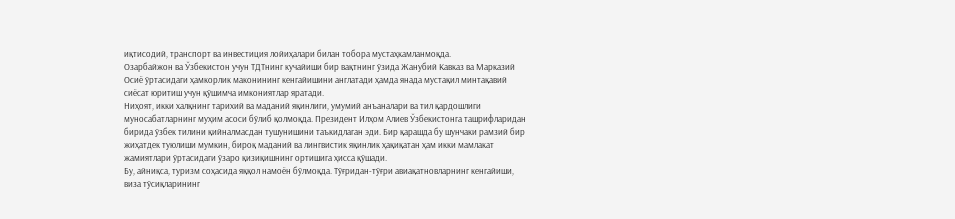иқтисодий, транспорт ва инвестиция лойиҳалари билан тобора мустаҳкамланмоқда.
Озарбайжон ва Ўзбекистон учун ТДТнинг кучайиши бир вақтнинг ўзида Жанубий Кавказ ва Марказий Осиё ўртасидаги ҳамкорлик маконининг кенгайишини англатади ҳамда янада мустақил минтақавий сиёсат юритиш учун қўшимча имкониятлар яратади.
Ниҳоят, икки халқнинг тарихий ва маданий яқинлиги, умумий анъаналари ва тил қардошлиги муносабатларнинг муҳим асоси бўлиб қолмоқда. Президент Илҳом Алиев Ўзбекистонга ташрифларидан бирида ўзбек тилини қийналмасдан тушунишини таъкидлаган эди. Бир қарашда бу шунчаки рамзий бир жиҳатдек туюлиши мумкин, бироқ маданий ва лингвистик яқинлик ҳақиқатан ҳам икки мамлакат жамиятлари ўртасидаги ўзаро қизиқишнинг ортишига ҳисса қўшади.
Бу, айниқса, туризм соҳасида яққол намоён бўлмоқда. Тўғридан-тўғри авиақатновларнинг кенгайиши, виза тўсиқларининг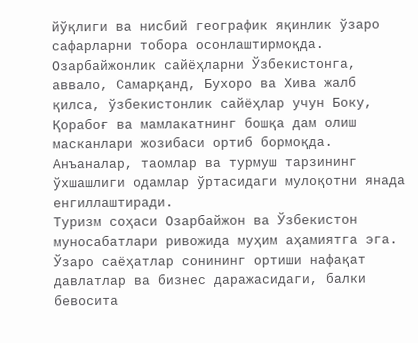йўқлиги ва нисбий географик яқинлик ўзаро сафарларни тобора осонлаштирмоқда. Озарбайжонлик сайёҳларни Ўзбекистонга, аввало, Самарқанд, Бухоро ва Хива жалб қилса, ўзбекистонлик сайёҳлар учун Боку, Қорабоғ ва мамлакатнинг бошқа дам олиш масканлари жозибаси ортиб бормоқда. Анъаналар, таомлар ва турмуш тарзининг ўхшашлиги одамлар ўртасидаги мулоқотни янада енгиллаштиради.
Туризм соҳаси Озарбайжон ва Ўзбекистон муносабатлари ривожида муҳим аҳамиятга эга. Ўзаро саёҳатлар сонининг ортиши нафақат давлатлар ва бизнес даражасидаги, балки бевосита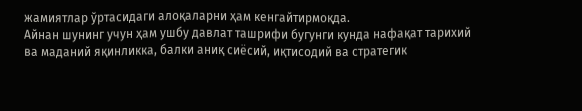жамиятлар ўртасидаги алоқаларни ҳам кенгайтирмоқда.
Айнан шунинг учун ҳам ушбу давлат ташрифи бугунги кунда нафақат тарихий ва маданий яқинликка, балки аниқ сиёсий, иқтисодий ва стратегик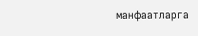манфаатларга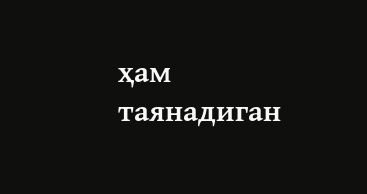ҳам таянадиган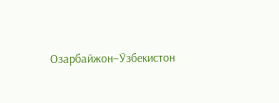Озарбайжон–Ўзбекистон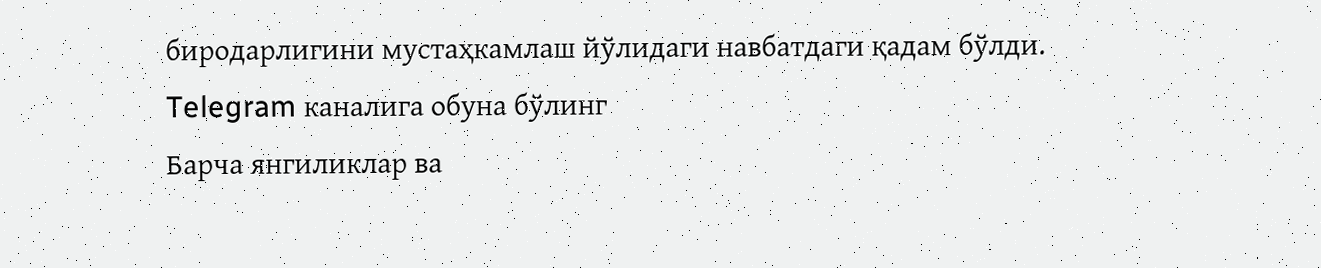биродарлигини мустаҳкамлаш йўлидаги навбатдаги қадам бўлди.
Telegram каналига обуна бўлинг
Барча янгиликлар ва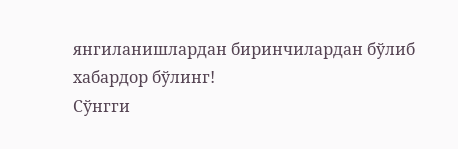янгиланишлардан биринчилардан бўлиб хабардор бўлинг!
Сўнгги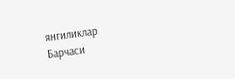янгиликлар
Барчаси